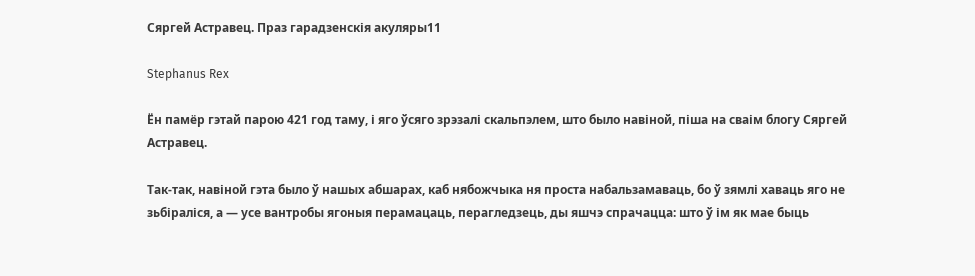Сяргей Астравец. Праз гарадзенскія акуляры11

Stephanus Rex

Ён памёр гэтай парою 421 год таму, і яго ўсяго зрэзалі скальпэлем, што было навіной, піша на сваім блогу Сяргей Астравец.

Так-так, навіной гэта было ў нашых абшарах, каб нябожчыка ня проста набальзамаваць, бо ў зямлі хаваць яго не зьбіраліся, а — усе вантробы ягоныя перамацаць, перагледзець, ды яшчэ спрачацца: што ў ім як мае быць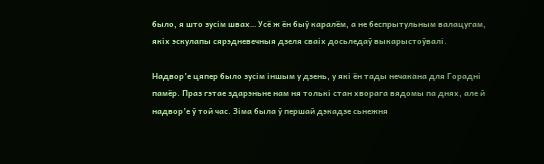было, я што зусім швах… Усё ж ён быў каралём, а не беспрытульным валацугам, якіх эскулапы сярэдневечныя дзеля сваіх досьледаў выкарыстоўвалі.

Надвор’е цяпер было зусім іншым у дзень, у які ён тады нечакана для Горадні памёр. Праз гэтае здарэньне нам ня толькі стан хворага вядомы па днях, але й надвор’е ў той час. Зіма была ў першай дэкадзе сьнежня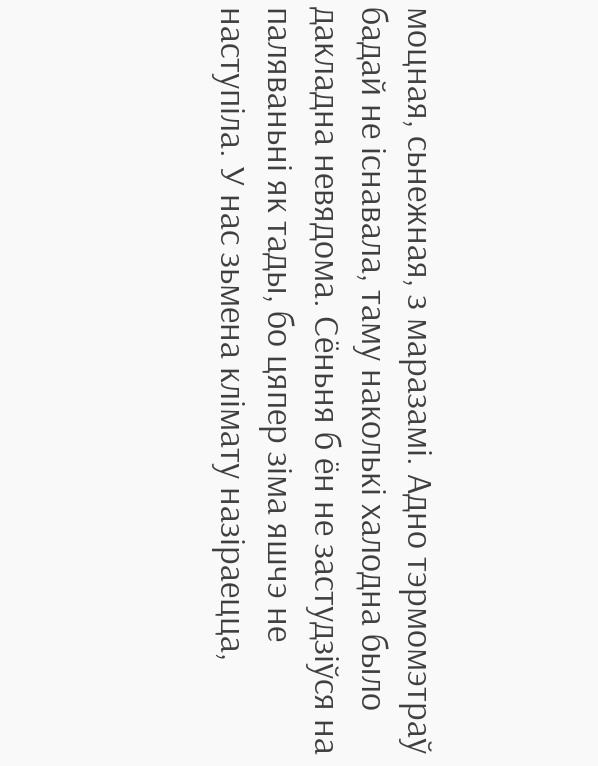моцная, сьнежная, з маразамі. Адно тэрмомэтраў бадай не існавала, таму наколькі халодна было дакладна невядома. Сёньня б ён не застудзіўся на паляваньні як тады, бо цяпер зіма яшчэ не наступіла. У нас зьмена клімату назіраецца,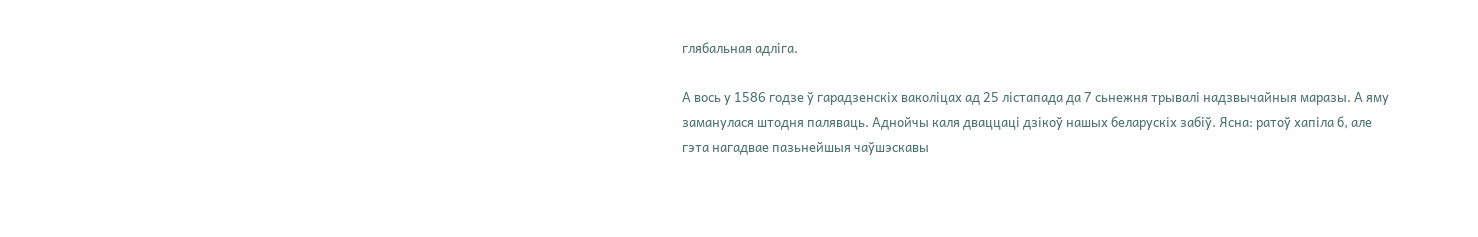глябальная адліга.

А вось у 1586 годзе ў гарадзенскіх ваколіцах ад 25 лістапада да 7 сьнежня трывалі надзвычайныя маразы. А яму заманулася штодня паляваць. Аднойчы каля дваццаці дзікоў нашых беларускіх забіў. Ясна: ратоў хапіла б, але гэта нагадвае пазьнейшыя чаўшэскавы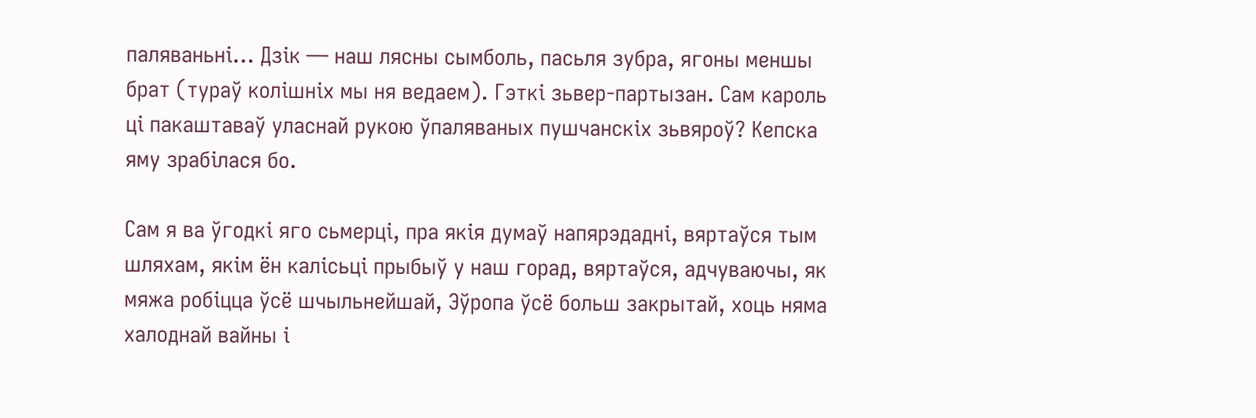паляваньні… Дзік — наш лясны сымболь, пасьля зубра, ягоны меншы брат (тураў колішніх мы ня ведаем). Гэткі зьвер-партызан. Сам кароль ці пакаштаваў уласнай рукою ўпаляваных пушчанскіх зьвяроў? Кепска яму зрабілася бо.

Сам я ва ўгодкі яго сьмерці, пра якія думаў напярэдадні, вяртаўся тым шляхам, якім ён калісьці прыбыў у наш горад, вяртаўся, адчуваючы, як мяжа робіцца ўсё шчыльнейшай, Эўропа ўсё больш закрытай, хоць няма халоднай вайны і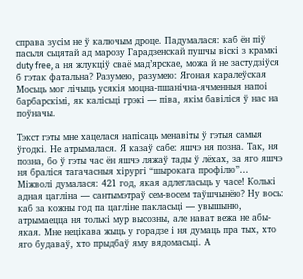справа зусім не ў калючым дроце. Падумалася: каб ён піў пасьля сьцятай ад марозу Гарадзенскай пушчы віскі з крамкі duty free, а ня жлукціў сваё мад’ярскае, можа й не застудзіўся б гэтак фатальна? Разумею, разумею: Ягоная каралеўская Мосьць мог лічыць усякія моцна-пшанічна-ячменныя напоі барбарскімі, як калісьці грэкі — піва, якім бавіліся ў нас на поўначы.

Тэкст гэты мне хацелася напісаць менавіты ў гэтыя самыя ўгодкі. Не атрымалася. Я казаў сабе: яшчэ ня позна. Так, ня позна, бо ў гэты час ён яшчэ ляжаў тады ў лёхах, за яго яшчэ ня браліся тагачасныя хірургі “шырокага профілю”… Міжволі думалася: 421 год, якая адлегласьць у часе! Колькі адная цагліна — сантымэтраў сем-восем таўшчынёю? Ну вось: каб за кожны год па цагліне пакласьці — увышыню, атрымаецца ня толькі мур высозны, але нават вежа не абы-якая. Мне нецікава жыць у горадзе і ня думаць пра тых, хто яго будаваў, хто прыдбаў яму вядомасьці. А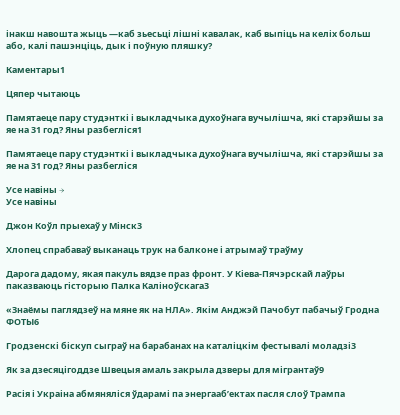інакш навошта жыць —каб зьесьці лішні кавалак, каб выпіць на келіх больш або, калі пашэнціць, дык і поўную пляшку?

Каментары1

Цяпер чытаюць

Памятаеце пару студэнткі і выкладчыка духоўнага вучылішча, які старэйшы за яе на 31 год? Яны разбегліся1

Памятаеце пару студэнткі і выкладчыка духоўнага вучылішча, які старэйшы за яе на 31 год? Яны разбегліся

Усе навіны →
Усе навіны

Джон Коўл прыехаў у Мінск3

Хлопец спрабаваў выканаць трук на балконе і атрымаў траўму

Дарога дадому, якая пакуль вядзе праз фронт. У Кіева-Пячэрскай лаўры паказваюць гісторыю Палка Каліноўскага3

«Знаёмы паглядзеў на мяне як на НЛА». Якім Анджэй Пачобут пабачыў Гродна ФОТЫ6

Гродзенскі біскуп сыграў на барабанах на каталіцкім фестывалі моладзі3

Як за дзесяцігоддзе Швецыя амаль закрыла дзверы для мігрантаў9

Расія і Украіна абмяняліся ўдарамі па энергааб’ектах пасля слоў Трампа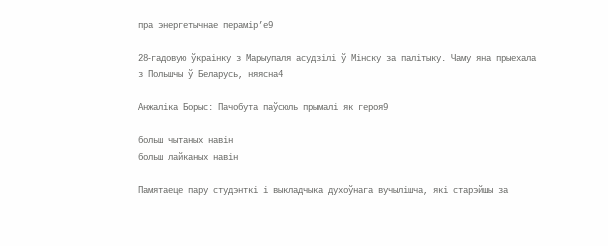пра энергетычнае перамір’е9

28‑гадовую ўкраінку з Марыупаля асудзілі ў Мінску за палітыку. Чаму яна прыехала з Польшчы ў Беларусь, няясна4

Анжаліка Борыс: Пачобута паўсюль прымалі як героя9

больш чытаных навін
больш лайканых навін

Памятаеце пару студэнткі і выкладчыка духоўнага вучылішча, які старэйшы за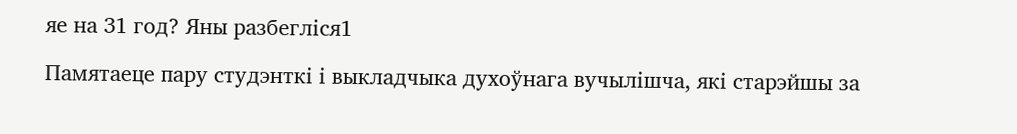яе на 31 год? Яны разбегліся1

Памятаеце пару студэнткі і выкладчыка духоўнага вучылішча, які старэйшы за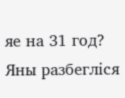яе на 31 год? Яны разбегліся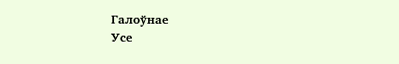Галоўнае
Усе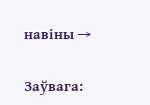навіны →

Заўвага: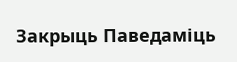Закрыць Паведаміць